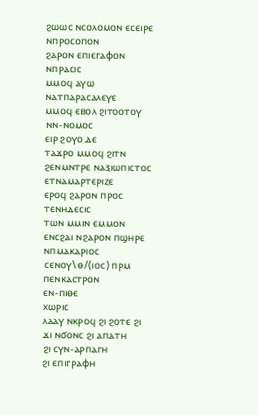ϩⲱⲱⲥ ⲛⲥⲟⲗⲟⲙⲟⲛ ⲉⲥⲉⲓⲣⲉ ⲛⲡⲣⲟⲥⲟⲡⲟⲛ
ϩⲁⲣⲟⲛ ⲉⲡⲓⲉⲅⲁⲫⲟⲛ
ⲛⲡⲣⲁⲥⲓⲥ
ⲙⲙⲟϥ ⲁⲩⲱ ⲛⲁⲧⲡⲁⲣⲁⲥⲁⲗⲉⲩⲉ
ⲙⲙⲟϥ ⲉⲃⲟⲗ ϩⲓⲧⲟⲟⲧⲟⲩ ⲛⲛ-ⲛⲟⲙⲟⲥ
ⲉⲓⲣ ϩⲟⲩⲟ ⲇⲉ
ⲧⲁϫⲣⲟ ⲙⲙⲟϥ ϩⲓⲧⲛ ϩⲉⲛⲙⲛⲧⲣⲉ ⲛⲁⲝⲓⲱⲡⲓⲥⲧⲟⲥ
ⲉⲧⲛⲁⲙⲁⲣⲧⲉⲣⲓⲍⲉ
ⲉⲣⲟϥ ϩⲁⲣⲟⲛ ⲡⲣⲟⲥ
ⲧⲉⲛⲏⲇⲉⲥⲓⲥ
ⲧⲱⲛ ⲙⲙⲓⲛ ⲉⲙⲙⲟⲛ
ⲉⲛⲥϩⲁⲓ ⲛϩⲁⲣⲟⲛ ⲡϣⲏⲣⲉ ⲛⲡⲙⲁⲕⲁⲣⲓⲟⲥ
ⲥⲉⲛⲟⲩ\ⲑ/(ⲓⲟⲥ) ⲡⲣⲙ ⲡⲉⲛⲕⲁⲥⲧⲣⲟⲛ
ⲉⲛ-ⲡⲓⲑⲉ
ⲭⲱⲣⲓⲥ
ⲗⲁⲁⲩ ⲛⲕⲣⲟϥ ϩⲓ ϩⲟⲧⲉ ϩⲓ ϫⲓ ⲛϭⲟⲛⲥ ϩⲓ ⲁⲡⲁⲧⲏ
ϩⲓ ⲥⲩⲛ-ⲁⲣⲡⲁⲅⲏ
ϩⲓ ⲉⲡⲓⲅⲣⲁⲫⲏ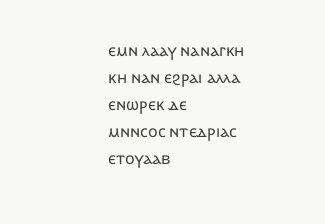ⲉⲙⲛ ⲗⲁⲁⲩ ⲛⲁⲛⲁⲅⲕⲏ
ⲕⲏ ⲛⲁⲛ ⲉϩⲣⲁⲓ ⲁⲗⲗⲁ
ⲉⲛⲱⲣⲉⲕ ⲇⲉ
ⲙⲛⲛⲥⲟⲥ ⲛⲧⲉⲇⲣⲓⲁⲥ
ⲉⲧⲟⲩⲁⲁⲃ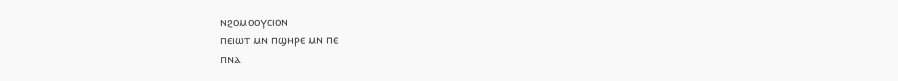ⲛϩⲟⲙⲟⲟⲩⲥⲓⲟⲛ
ⲡⲉⲓⲱⲧ ⲙⲛ ⲡϣⲏⲣⲉ ⲙⲛ ⲡⲉ
ⲡⲛⲁ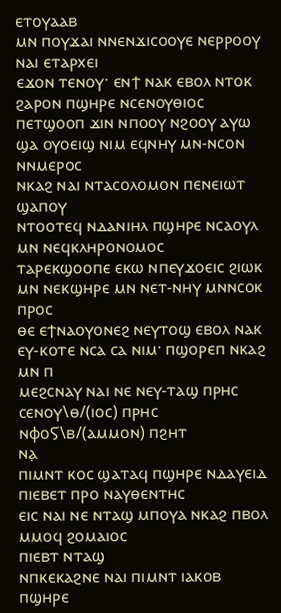ⲉⲧⲟⲩⲁⲁⲃ
ⲙⲛ ⲡⲟⲩϫⲁⲓ ⲛⲛⲉⲛϫⲓⲥⲟⲟⲩⲉ ⲛⲉⲣⲣⲟⲟⲩ ⲛⲁⲓ ⲉⲧⲁⲣⲭⲉⲓ
ⲉϫⲟⲛ ⲧⲉⲛⲟⲩ· ⲉⲛϯ ⲛⲁⲕ ⲉⲃⲟⲗ ⲛⲧⲟⲕ ϩⲁⲣⲟⲛ ⲡϣⲏⲣⲉ ⲛⲥⲉⲛⲟⲩⲑⲓⲟⲥ
ⲡⲉⲧϣⲟⲟⲡ ϫⲓⲛ ⲛⲡⲟⲟⲩ ⲛϩⲟⲟⲩ ⲁⲩⲱ ϣⲁ ⲟⲩⲟⲉⲓϣ ⲛⲓⲙ ⲉϥⲛⲏⲩ ⲙⲛ-ⲛⲥⲟⲛ ⲛⲛⲙⲉⲣⲟⲥ
ⲛⲕⲁϩ ⲛⲁⲓ ⲛⲧⲁⲥⲟⲗⲟⲙⲟⲛ ⲡⲉⲛⲉⲓⲱⲧ ϣⲁⲡⲟⲩ
ⲛⲧⲟⲟⲧⲉϥ ⲛⲇⲁⲛⲓⲏⲗ ⲡϣⲏⲣⲉ ⲛⲥⲁⲟⲩⲗ ⲙⲛ ⲛⲉϥⲕⲗⲏⲣⲟⲛⲟⲙⲟⲥ
ⲧⲁⲣⲉⲕϣⲟⲟⲡⲉ ⲉⲕⲱ ⲛⲡⲉⲩϫⲟⲉⲓⲥ ϩⲓⲱⲕ ⲙⲛ ⲛⲉⲕϣⲏⲣⲉ ⲙⲛ ⲛⲉⲧ-ⲛⲏⲩ ⲙⲛⲛⲥⲟⲕ ⲡⲣⲟⲥ
ⲑⲉ ⲉϯⲛⲁⲟⲩⲟⲛⲉϩ ⲛⲉⲩⲧⲟϣ ⲉⲃⲟⲗ ⲛⲁⲕ ⲉⲩ-ⲕⲟⲧⲉ ⲛⲥⲁ ⲥⲁ ⲛⲓⲙ· ⲡϣⲟⲣⲉⲡ ⲛⲕⲁϩ ⲙⲛ ⲡ
ⲙⲉϩⲥⲛⲁⲩ ⲛⲁⲓ ⲛⲉ ⲛⲉⲩ-ⲧⲁϣ ⲡⲣⲏⲥ ⲥⲉⲛⲟⲩ\ⲑ/(ⲓⲟⲥ) ⲡⲣⲏⲥ ⲛⲫⲟⲊ\ⲃ/(ⲁⲙⲙⲟⲛ) ⲡϩⲏⲧ
ⲛⲁ̣
ⲡⲓⲙⲛⲧ ⲕⲟⲥ ϣⲁⲧⲁϥ ⲡϣⲏⲣⲉ ⲛⲇⲁⲩⲉⲓⲇ ⲡⲓⲉⲃⲉⲧ ⲡⲣⲟ ⲛⲁⲩⲑⲉⲛⲧⲏⲥ
ⲉⲓⲥ ⲛⲁⲓ ⲛⲉ ⲛⲧⲁϣ ⲙⲡⲟⲩⲁ ⲛⲕⲁϩ ⲡⲃⲟⲗ ⲙⲙⲟϥ ϩⲟⲙⲁⲓⲟⲥ
ⲡⲓⲉⲃⲧ ⲛⲧⲁϣ
ⲛⲡⲕⲉⲕⲁϩⲛⲉ ⲛⲁⲓ ⲡⲓⲙⲛⲧ ⲓⲁⲕⲟⲃ ⲡϣⲏⲣⲉ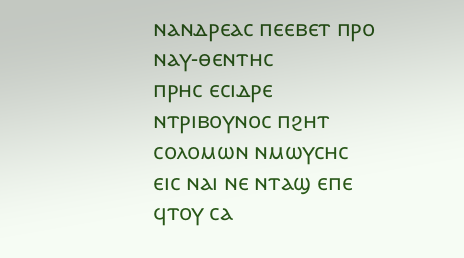ⲛⲁⲛⲇⲣⲉⲁⲥ ⲡⲉⲉⲃⲉⲧ ⲡⲣⲟ ⲛⲁⲩ-ⲑⲉⲛⲧⲏⲥ
ⲡⲣⲏⲥ ⲉⲥⲓⲇⲣⲉ ⲛⲧⲣⲓⲃⲟⲩⲛⲟⲥ ⲡϩⲏⲧ ⲥⲟⲗⲟⲙⲱⲛ ⲛⲙⲱⲩⲥⲏⲥ
ⲉⲓⲥ ⲛⲁⲓ ⲛⲉ ⲛⲧⲁϣ ⲉⲡⲉ
ϥⲧⲟⲩ ⲥⲁ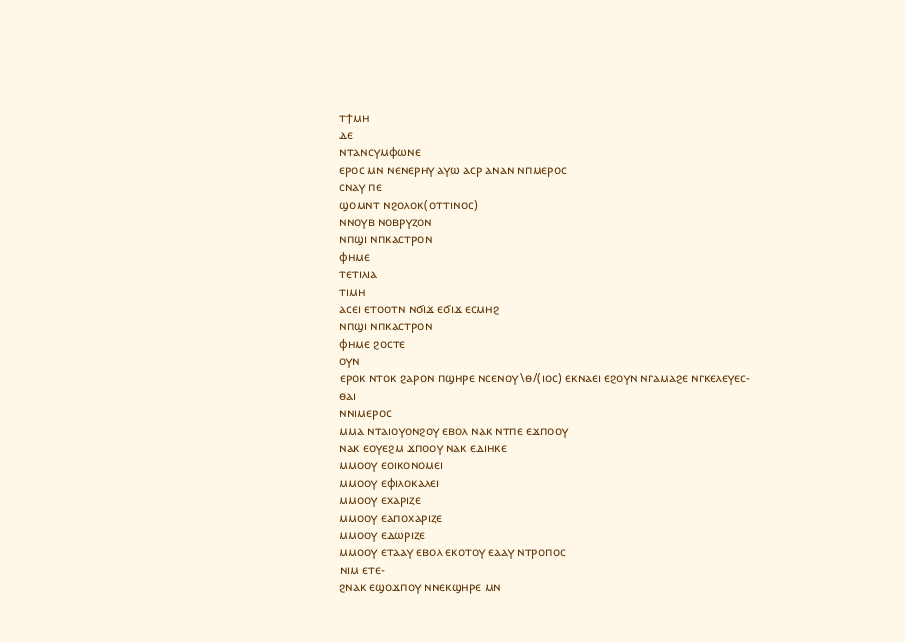ⲧϯⲙⲏ
ⲇⲉ
ⲛⲧⲁⲛⲥⲩⲙⲫⲱⲛⲉ
ⲉⲣⲟⲥ ⲙⲛ ⲛⲉⲛⲉⲣⲏⲩ ⲁⲩⲱ ⲁⲥⲣ ⲁⲛⲁⲛ ⲛⲡⲙⲉⲣⲟⲥ
ⲥⲛⲁⲩ ⲡⲉ
ϣⲟⲙⲛⲧ ⲛϩⲟⲗⲟⲕ(ⲟⲧⲧⲓⲛⲟⲥ)
ⲛⲛⲟⲩⲃ ⲛⲟⲃⲣⲩⲍⲟⲛ
ⲛⲡϣⲓ ⲛⲡⲕⲁⲥⲧⲣⲟⲛ
ⲫⲏⲙⲉ
ⲧⲉⲧⲓⲗⲓⲁ
ⲧⲓⲙⲏ
ⲁⲥⲉⲓ ⲉⲧⲟⲟⲧⲛ ⲛϭⲓϫ ⲉϭⲓϫ ⲉⲥⲙⲏϩ
ⲛⲡϣⲓ ⲛⲡⲕⲁⲥⲧⲣⲟⲛ
ⲫⲏⲙⲉ ϩⲟⲥⲧⲉ
ⲟⲩⲛ
ⲉⲣⲟⲕ ⲛⲧⲟⲕ ϩⲁⲣⲟⲛ ⲡϣⲏⲣⲉ ⲛⲥⲉⲛⲟⲩ\ⲑ/(ⲓⲟⲥ) ⲉⲕⲛⲁⲉⲓ ⲉϩⲟⲩⲛ ⲛⲅⲁⲙⲁϩⲉ ⲛⲅⲕⲉⲗⲉⲩⲉⲥ-
ⲑⲁⲓ
ⲛⲛⲓⲙⲉⲣⲟⲥ
ⲙⲙⲁ ⲛⲧⲁⲓⲟⲩⲟⲛϩⲟⲩ ⲉⲃⲟⲗ ⲛⲁⲕ ⲛⲧⲡⲉ ⲉϫⲡⲟⲟⲩ
ⲛⲁⲕ ⲉⲟⲩⲉϩⲙ ϫⲡⲟⲟⲩ ⲛⲁⲕ ⲉⲇⲓⲏⲕⲉ
ⲙⲙⲟⲟⲩ ⲉⲟⲓⲕⲟⲛⲟⲙⲉⲓ
ⲙⲙⲟⲟⲩ ⲉⲫⲓⲗⲟⲕⲁⲗⲉⲓ
ⲙⲙⲟⲟⲩ ⲉⲭⲁⲣⲓⲍⲉ
ⲙⲙⲟⲟⲩ ⲉⲁⲡⲟⲭⲁⲣⲓⲍⲉ
ⲙⲙⲟⲟⲩ ⲉⲇⲱⲣⲓⲍⲉ
ⲙⲙⲟⲟⲩ ⲉⲧⲁⲁⲩ ⲉⲃⲟⲗ ⲉⲕⲟⲧⲟⲩ ⲉⲁⲁⲩ ⲛⲧⲣⲟⲡⲟⲥ
ⲛⲓⲙ ⲉⲧⲉ-
ϩⲛⲁⲕ ⲉϣⲟϫⲡⲟⲩ ⲛⲛⲉⲕϣⲏⲣⲉ ⲙⲛ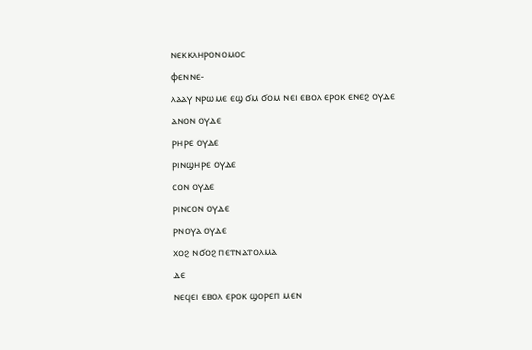ⲛⲉⲕⲕⲗⲏⲣⲟⲛⲟⲙⲟⲥ
ⲫⲉⲛⲛⲉ-
ⲗⲁⲁⲩ ⲛⲣⲱⲙⲉ ⲉϣ ϭⲙ ϭⲟⲙ ⲛⲉⲓ ⲉⲃⲟⲗ ⲉⲣⲟⲕ ⲉⲛⲉϩ ⲟⲩⲇⲉ
ⲁⲛⲟⲛ ⲟⲩⲇⲉ
ⲣⲏⲣⲉ ⲟⲩⲇⲉ
ⲣⲓⲛϣⲏⲣⲉ ⲟⲩⲇⲉ
ⲥⲟⲛ ⲟⲩⲇⲉ
ⲣⲓⲛⲥⲟⲛ ⲟⲩⲇⲉ
ⲣⲛⲟⲩⲁ ⲟⲩⲇⲉ
ⲭⲟϩ ⲛϭⲟϩ ⲡⲉⲧⲛⲁⲧⲟⲗⲙⲁ
ⲇⲉ
ⲛⲉϥⲉⲓ ⲉⲃⲟⲗ ⲉⲣⲟⲕ ϣⲟⲣⲉⲡ ⲙⲉⲛ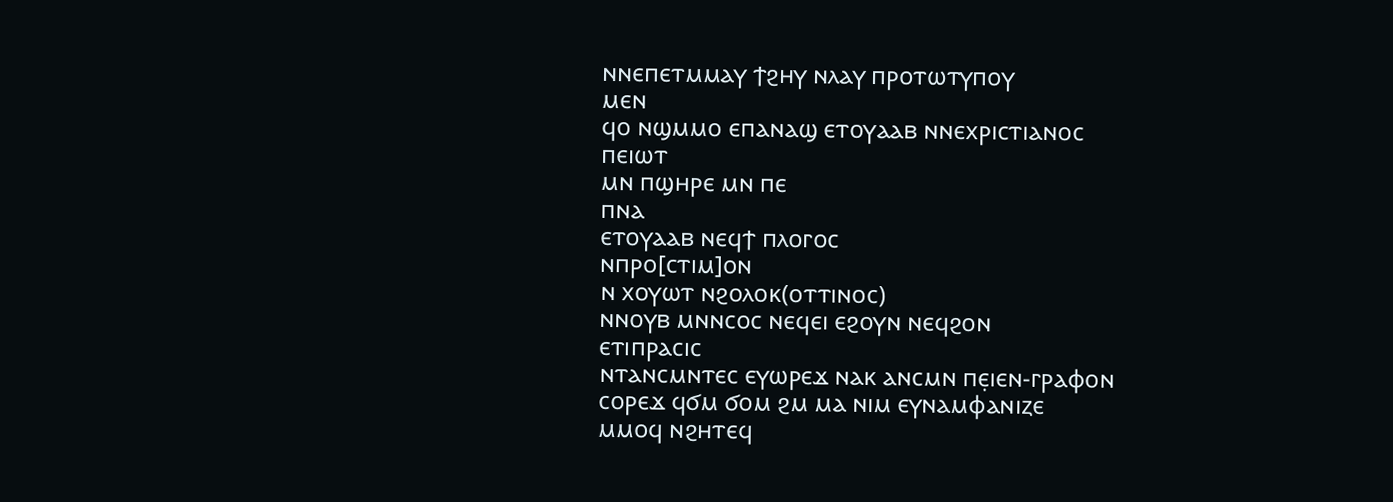ⲛⲛⲉⲡⲉⲧⲙⲙⲁⲩ ϯϩⲏⲩ ⲛⲗⲁⲩ ⲡⲣⲟⲧⲱⲧⲩⲡⲟⲩ
ⲙⲉⲛ
ϥⲟ ⲛϣⲙⲙⲟ ⲉⲡⲁⲛⲁϣ ⲉⲧⲟⲩⲁⲁⲃ ⲛⲛⲉⲭⲣⲓⲥⲧⲓⲁⲛⲟⲥ
ⲡⲉⲓⲱⲧ
ⲙⲛ ⲡϣⲏⲣⲉ ⲙⲛ ⲡⲉ
ⲡⲛⲁ
ⲉⲧⲟⲩⲁⲁⲃ ⲛⲉϥϯ ⲡⲗⲟⲅⲟⲥ
ⲛⲡⲣⲟ[ⲥⲧⲓⲙ]ⲟⲛ
ⲛ ⲭⲟⲩⲱⲧ ⲛϩⲟⲗⲟⲕ(ⲟⲧⲧⲓⲛⲟⲥ)
ⲛⲛⲟⲩⲃ ⲙⲛⲛⲥⲟⲥ ⲛⲉϥⲉⲓ ⲉϩⲟⲩⲛ ⲛⲉϥϩⲟⲛ
ⲉⲧⲓⲡⲣⲁⲥⲓⲥ
ⲛⲧⲁⲛⲥⲙⲛⲧⲉⲥ ⲉⲩⲱⲣⲉϫ ⲛⲁⲕ ⲁⲛⲥⲙⲛ ⲡⲉ̣ⲓⲉⲛ-ⲅⲣⲁⲫⲟⲛ
ⲥⲟⲣⲉϫ ϥϭⲙ ϭⲟⲙ ϩⲙ ⲙⲁ ⲛⲓⲙ ⲉⲩⲛⲁⲙⲫⲁⲛⲓⲍⲉ
ⲙⲙⲟϥ ⲛϩⲏⲧⲉϥ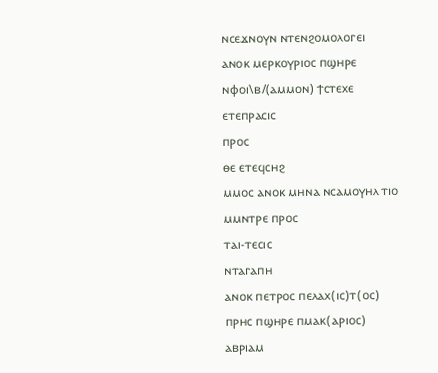ⲛⲥⲉϫⲛⲟⲩⲛ ⲛⲧⲉⲛϩⲟⲙⲟⲗⲟⲅⲉⲓ
ⲁⲛⲟⲕ ⲙⲉⲣⲕⲟⲩⲣⲓⲟⲥ ⲡϣⲏⲣⲉ ⲛⲫⲟⲓ\ⲃ/(ⲁⲙⲙⲟⲛ) ϯⲥⲧⲉⲭⲉ
ⲉⲧⲉⲡⲣⲁⲥⲓⲥ
ⲡⲣⲟⲥ
ⲑⲉ ⲉⲧⲉϥⲥⲏϩ
ⲙⲙⲟⲥ ⲁⲛⲟⲕ ⲙⲏⲛⲁ ⲛⲥⲁⲙⲟⲩⲏⲗ ⲧⲓⲟ ⲙⲙⲛⲧⲣⲉ ⲡⲣⲟⲥ
ⲧⲁⲓ-ⲧⲉⲥⲓⲥ
ⲛⲧⲁⲅⲁⲡⲏ
ⲁⲛⲟⲕ ⲡⲉⲧⲣⲟⲥ ⲡⲉⲗⲁⲭ(ⲓⲥ)ⲧ(ⲟⲥ)
ⲡⲣⲏⲥ ⲡϣⲏⲣⲉ ⲡⲙⲁⲕ(ⲁⲣⲓⲟⲥ)
ⲁⲃⲣⲓⲁⲙ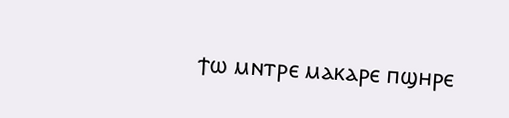ϯⲱ ⲙⲛⲧⲣⲉ ⲙⲁⲕⲁⲣⲉ ⲡϣⲏⲣⲉ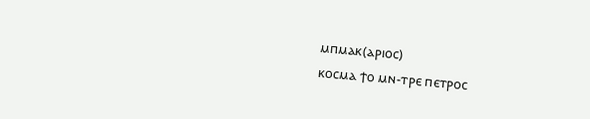ⲙⲡⲙⲁⲕ(ⲁⲣⲓⲟⲥ)
ⲕⲟⲥⲙⲁ ϯⲟ ⲙⲛ-ⲧⲣⲉ ⲡⲉⲧⲣⲟⲥ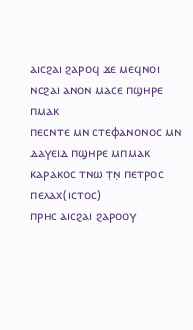ⲁⲓⲥϩⲁⲓ ϩⲁⲣⲟϥ ϫⲉ ⲙⲉϥⲛⲟⲓ
ⲛⲥϩⲁⲓ ⲁⲛⲟⲛ ⲙⲁⲥⲉ ⲡϣⲏⲣⲉ ⲡⲙⲁⲕ
ⲡⲉⲥⲛⲧⲉ ⲙⲛ ⲥⲧⲉⲫⲁⲛⲟⲛⲟⲥ ⲙⲛ ⲇⲁⲩⲉⲓⲇ ⲡϣⲏⲣⲉ ⲙⲡⲙⲁⲕ
ⲕⲁⲣⲁⲕⲟⲥ ⲧⲛⲱ ⲧ̣ⲛ̣ ⲡⲉⲧⲣⲟⲥ ⲡⲉⲗⲁⲭ(ⲓⲥⲧⲟⲥ)
ⲡⲣⲏⲥ ⲁⲓⲥϩⲁⲓ ϩⲁⲣⲟⲟⲩ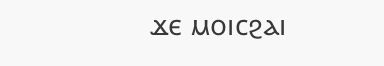ϫⲉ ⲙⲟⲓⲥϩⲁⲓ